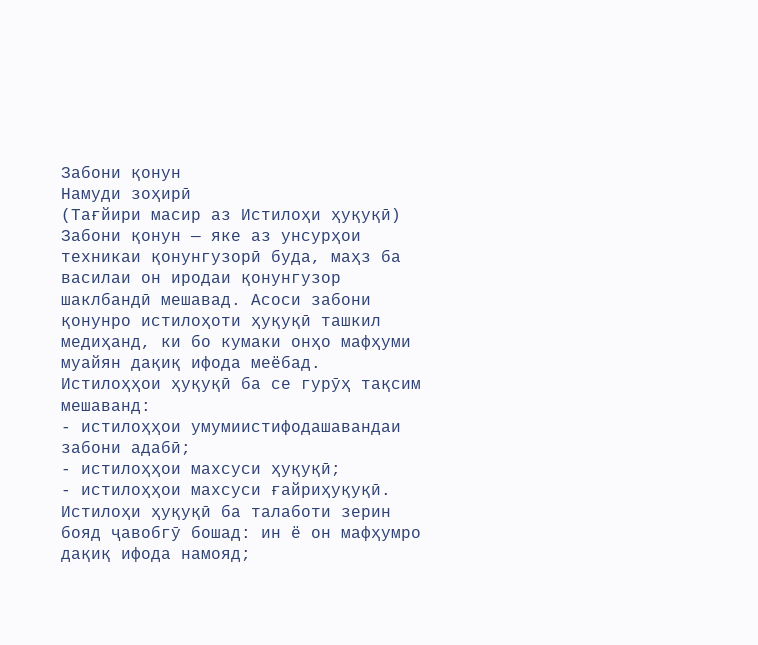Забони қонун
Намуди зоҳирӣ
(Тағйири масир аз Истилоҳи ҳуқуқӣ)
Забони қонун — яке аз унсурҳои техникаи қонунгузорӣ буда, маҳз ба василаи он иродаи қонунгузор шаклбандӣ мешавад. Асоси забони қонунро истилоҳоти ҳуқуқӣ ташкил медиҳанд, ки бо кумаки онҳо мафҳуми муайян дақиқ ифода меёбад. Истилоҳҳои ҳуқуқӣ ба се гурӯҳ тақсим мешаванд:
- истилоҳҳои умумиистифодашавандаи забони адабӣ;
- истилоҳҳои махсуси ҳуқуқӣ;
- истилоҳҳои махсуси ғайриҳуқуқӣ.
Истилоҳи ҳуқуқӣ ба талаботи зерин бояд ҷавобгӯ бошад: ин ё он мафҳумро дақиқ ифода намояд;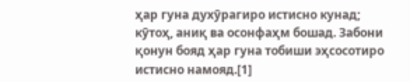ҳар гуна духӯрагиро истисно кунад; кӯтоҳ, аниқ ва осонфаҳм бошад. Забони қонун бояд ҳар гуна тобиши эҳсосотиро истисно намояд.[1]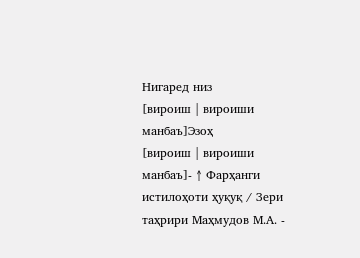Нигаред низ
[вироиш | вироиши манбаъ]Эзоҳ
[вироиш | вироиши манбаъ]- ↑ Фарҳанги истилоҳоти ҳуқуқ / Зери таҳрири Маҳмудов М.А. -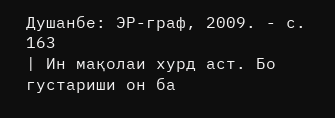Душанбе: ЭР-граф, 2009. - с. 163
| Ин мақолаи хурд аст. Бо густариши он ба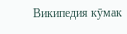Википедия кӯмак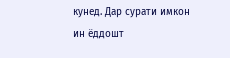кунед. Дар сурати имкон ин ёддошт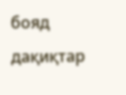бояд дақиқтар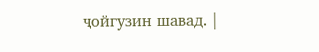ҷойгузин шавад. |